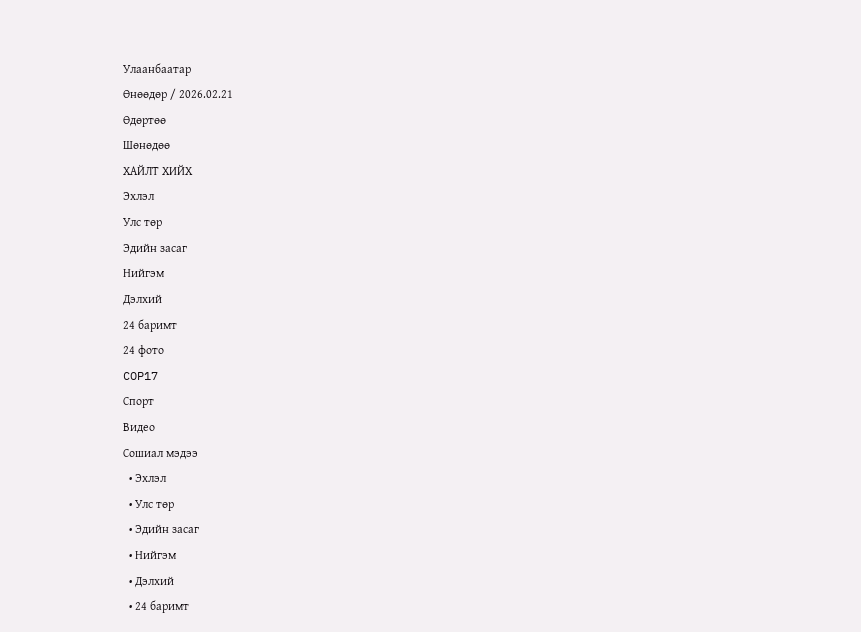Улаанбаатар
Өнөөдөр / 2026.02.21
Өдөртөө
Шөнөдөө
ХАЙЛТ ХИЙХ
Эхлэл
Улс төр
Эдийн засаг
Нийгэм
Дэлхий
24 баримт
24 фото
COP17
Спорт
Видео
Сошиал мэдээ
  • Эхлэл
  • Улс төр
  • Эдийн засаг
  • Нийгэм
  • Дэлхий
  • 24 баримт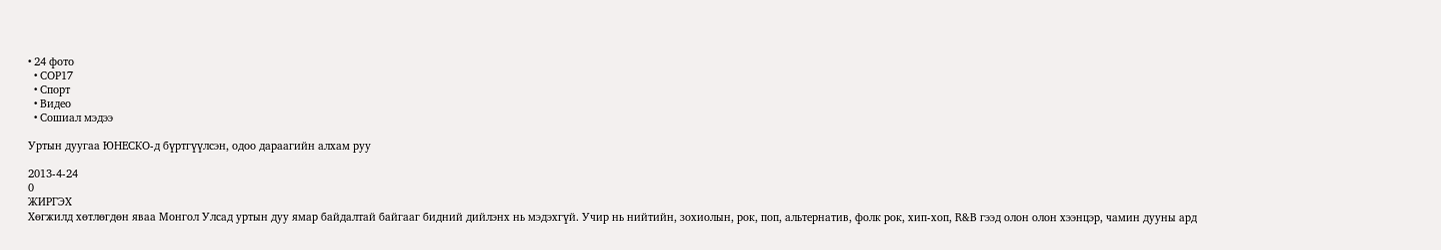• 24 фото
  • COP17
  • Спорт
  • Видео
  • Сошиал мэдээ

Уртын дуугаа ЮНЕСКО-д бүртгүүлсэн, одоо дараагийн алхам руу

2013-4-24
0
ЖИРГЭХ
Хөгжилд хөтлөгдөн яваа Монгол Улсад уртын дуу ямар байдалтай байгааг бидний дийлэнх нь мэдэхгүй. Учир нь нийтийн, зохиолын, рок, поп, альтернатив, фолк рок, хип-хоп, R&B гээд олон олон хээнцэр, чамин дууны ард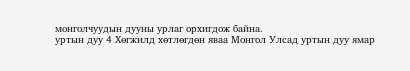монголчуудын дууны урлаг орхигдож байна.
уртын дуу 4 Хөгжилд хөтлөгдөн яваа Монгол Улсад уртын дуу ямар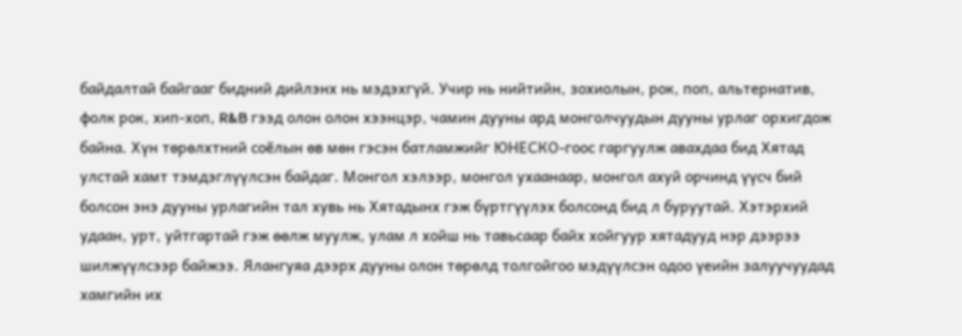байдалтай байгааг бидний дийлэнх нь мэдэхгүй. Учир нь нийтийн, зохиолын, рок, поп, альтернатив, фолк рок, хип-хоп, R&B гээд олон олон хээнцэр, чамин дууны ард монголчуудын дууны урлаг орхигдож байна. Хүн төрөлхтний соёлын өв мөн гэсэн батламжийг ЮНЕСКО-гоос гаргуулж авахдаа бид Хятад улстай хамт тэмдэглүүлсэн байдаг. Монгол хэлээр, монгол ухаанаар, монгол ахуй орчинд үүсч бий болсон энэ дууны урлагийн тал хувь нь Хятадынх гэж бүртгүүлэх болсонд бид л буруутай. Хэтэрхий удаан, урт, уйтгартай гэж өөлж муулж, улам л хойш нь тавьсаар байх хойгуур хятадууд нэр дээрээ шилжүүлсээр байжээ. Ялангуяа дээрх дууны олон төрөлд толгойгоо мэдүүлсэн одоо үеийн залуучуудад хамгийн их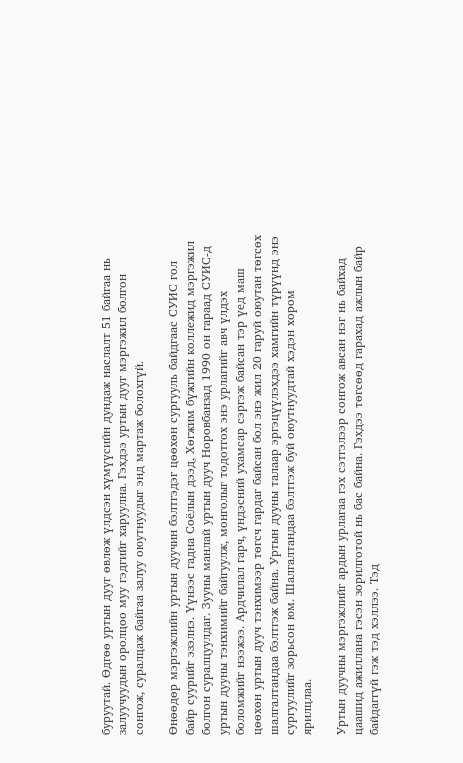буруутай. Өдгөө уртын дууг өвлөж үлдсэн хүмүүсийн дундаж наслалт 51 байгаа нь залуучуудын оролцоо муу гэдгийг харуулна. Гэхдээ уртын дууг мэргэжил болгон сонгож, суралцаж байгаа залуу оюутнуудыг энд мартаж болохгүй.

Өнөөдөр мэргэжлийн уртын дуучин бэлтгэдэг цөөхөн сургууль байдгаас СУИС гол байр суурийг эзэлнэ. Үүнээс гадна Соёлын дээд, Хөгжим бүжгийн коллежид мэргэжил болгон суралцуулдаг. Зууны манлай уртын дууч Норовбанзад 1990 он гараад СУИС-д уртын дууны тэнхимийг байгуулж, монголыг тодотгох энэ урлагийг авч үлдэх боломжийг нээжээ. Ардчилал гарч, үндэсний ухамсар сэргэж байсан тэр үед маш цөөхөн уртын дууч тэнхимээр төгсч гардаг байсан бол энэ жил 20 гаруй оюутан төгсөх шалгалтандаа бэлтгэж байна. Уртын дууны талаар эргэцүүлэхдээ хамгийн түрүүнд энэ сургуулийг зорьсон юм. Шалгалтандаа бэлтгэж буй оюутнуудтай хэдэн хором ярилцлаа.

Уртын дуучны мэргэжлийг ардын урлагаа гэх сэтгэлээр сонгож авсан нэг нь байхад цаашид ажиллана гэсэн зорилготой нь бас байна. Гэхдээ төгсөөд гарахад ажлын байр байдаггүй гэж тэд хэллээ. Тэд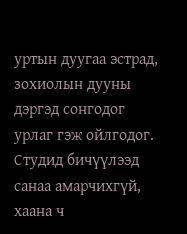уртын дуугаа эстрад, зохиолын дууны дэргэд сонгодог урлаг гэж ойлгодог. Студид бичүүлээд санаа амарчихгүй, хаана ч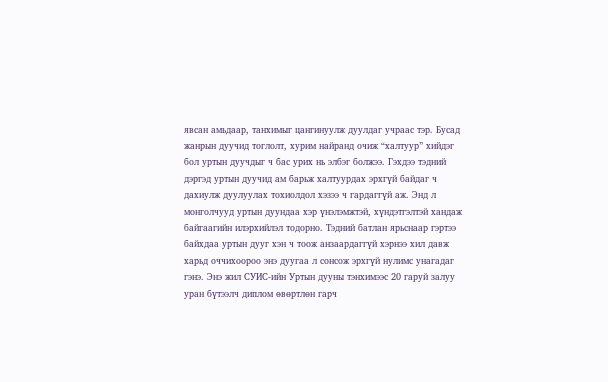явсан амьдаар, танхимыг цангинуулж дуулдаг учраас тэр. Бусад жанрын дуучид тоглолт, хурим найранд очиж “халтуур” хийдэг бол уртын дуучдыг ч бас урих нь элбэг болжээ. Гэхдээ тэдний дэргэд уртын дуучид ам барьж халтуурдах эрхгүй байдаг ч дахиулж дуулуулах тохиолдол хэзээ ч гардаггүй аж. Энд л монголчууд уртын дуундаа хэр үнэлэмжтэй, хүндэтгэлтэй хандаж байгаагийн илэрхийлэл тодорно. Тэдний батлан ярьснаар гэртээ байхдаа уртын дууг хэн ч тоож анзаардаггүй хэрнээ хил давж харьд оччихоороо энэ дуугаа л сонсож эрхгүй нулимс унагадаг гэнэ. Энэ жил СУИС-ийн Уртын дууны тэнхимээс 20 гаруй залуу уран бүтээлч диплом өвөртлөн гарч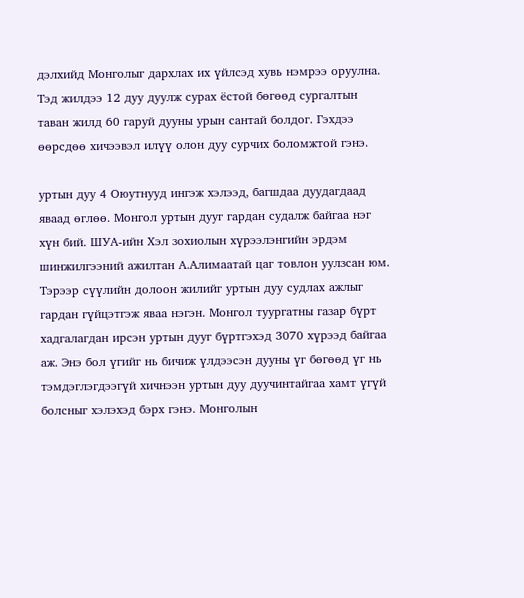дэлхийд Монголыг дархлах их үйлсэд хувь нэмрээ оруулна. Тэд жилдээ 12 дуу дуулж сурах ёстой бөгөөд сургалтын таван жилд 60 гаруй дууны урын сантай болдог. Гэхдээ өөрсдөө хичээвэл илүү олон дуу сурчих боломжтой гэнэ.

уртын дуу 4 Оюутнууд ингэж хэлээд, багшдаа дуудагдаад яваад өглөө. Монгол уртын дууг гардан судалж байгаа нэг хүн бий. ШУА-ийн Хэл зохиолын хүрээлэнгийн эрдэм шинжилгээний ажилтан А.Алимаатай цаг товлон уулзсан юм. Тэрээр сүүлийн долоон жилийг уртын дуу судлах ажлыг гардан гүйцэтгэж яваа нэгэн. Монгол туургатны газар бүрт хадгалагдан ирсэн уртын дууг бүртгэхэд 3070 хүрээд байгаа аж. Энэ бол үгийг нь бичиж үлдээсэн дууны үг бөгөөд үг нь тэмдэглэгдээгүй хичнээн уртын дуу дуучинтайгаа хамт үгүй болсныг хэлэхэд бэрх гэнэ. Монголын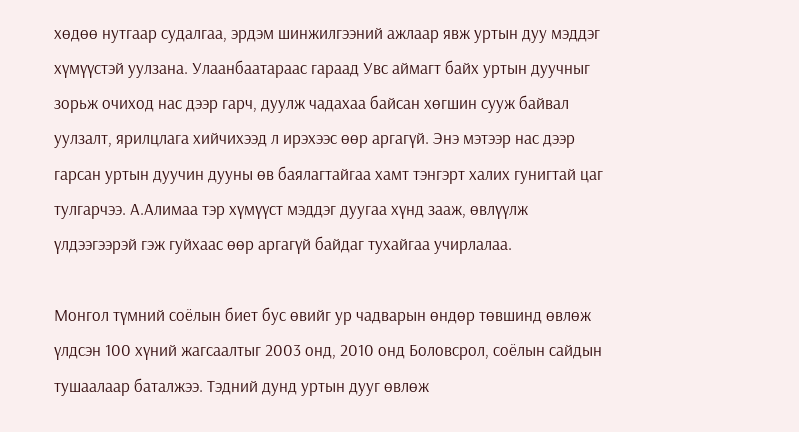хөдөө нутгаар судалгаа, эрдэм шинжилгээний ажлаар явж уртын дуу мэддэг хүмүүстэй уулзана. Улаанбаатараас гараад Увс аймагт байх уртын дуучныг зорьж очиход нас дээр гарч, дуулж чадахаа байсан хөгшин сууж байвал уулзалт, ярилцлага хийчихээд л ирэхээс өөр аргагүй. Энэ мэтээр нас дээр гарсан уртын дуучин дууны өв баялагтайгаа хамт тэнгэрт халих гунигтай цаг тулгарчээ. А.Алимаа тэр хүмүүст мэддэг дуугаа хүнд зааж, өвлүүлж үлдээгээрэй гэж гуйхаас өөр аргагүй байдаг тухайгаа учирлалаа.

Монгол түмний соёлын биет бус өвийг ур чадварын өндөр төвшинд өвлөж үлдсэн 100 хүний жагсаалтыг 2003 онд, 2010 онд Боловсрол, соёлын сайдын тушаалаар баталжээ. Тэдний дунд уртын дууг өвлөж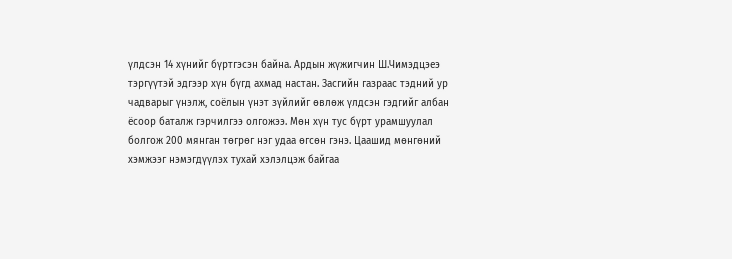үлдсэн 14 хүнийг бүртгэсэн байна. Ардын жүжигчин Ш.Чимэдцэеэ тэргүүтэй эдгээр хүн бүгд ахмад настан. Засгийн газраас тэдний ур чадварыг үнэлж, соёлын үнэт зүйлийг өвлөж үлдсэн гэдгийг албан ёсоор баталж гэрчилгээ олгожээ. Мөн хүн тус бүрт урамшуулал болгож 200 мянган төгрөг нэг удаа өгсөн гэнэ. Цаашид мөнгөний хэмжээг нэмэгдүүлэх тухай хэлэлцэж байгаа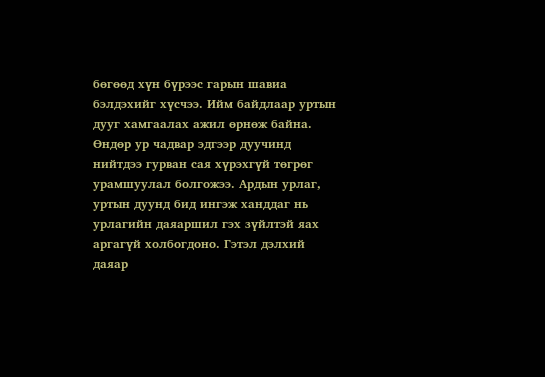бөгөөд хүн бүрээс гарын шавиа бэлдэхийг хүсчээ. Ийм байдлаар уртын дууг хамгаалах ажил өрнөж байна. Өндөр ур чадвар эдгээр дуучинд нийтдээ гурван сая хүрэхгүй төгрөг урамшуулал болгожээ. Ардын урлаг, уртын дуунд бид ингэж ханддаг нь урлагийн даяаршил гэх зүйлтэй яах аргагүй холбогдоно. Гэтэл дэлхий даяар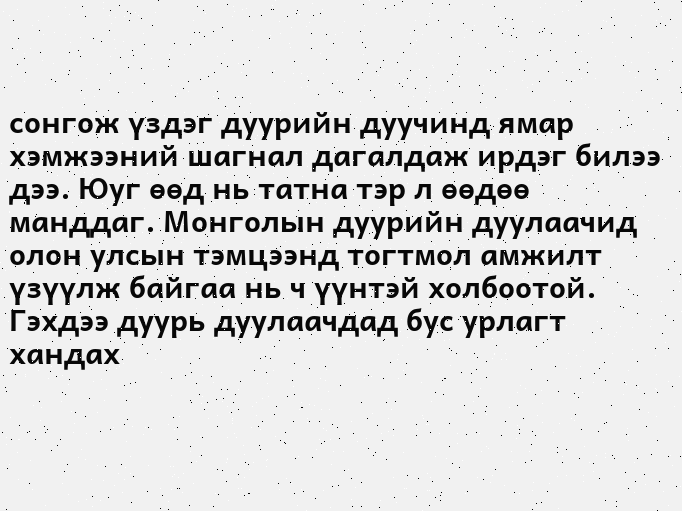сонгож үздэг дуурийн дуучинд ямар хэмжээний шагнал дагалдаж ирдэг билээ дээ. Юуг өөд нь татна тэр л өөдөө манддаг. Монголын дуурийн дуулаачид олон улсын тэмцээнд тогтмол амжилт үзүүлж байгаа нь ч үүнтэй холбоотой. Гэхдээ дуурь дуулаачдад бус урлагт хандах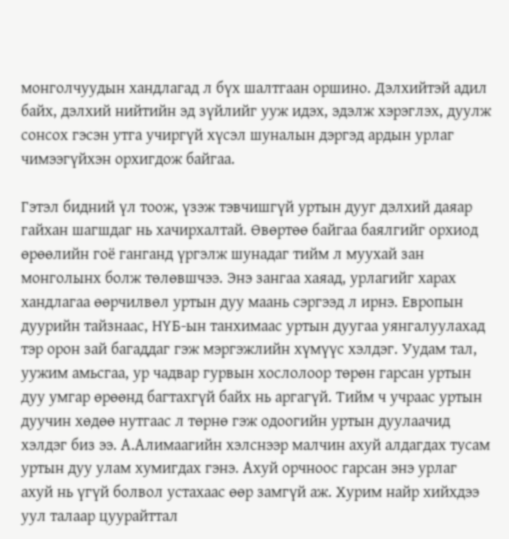монголчуудын хандлагад л бүх шалтгаан оршино. Дэлхийтэй адил байх, дэлхий нийтийн эд зүйлийг ууж идэх, эдэлж хэрэглэх, дуулж сонсох гэсэн утга учиргүй хүсэл шуналын дэргэд ардын урлаг чимээгүйхэн орхигдож байгаа.

Гэтэл бидний үл тоож, үзэж тэвчишгүй уртын дууг дэлхий даяар гайхан шагшдаг нь хачирхалтай. Өвөртөө байгаа баялгийг орхиод өрөөлийн гоё ганганд үргэлж шунадаг тийм л муухай зан монголынх болж төлөвшчээ. Энэ зангаа хаяад, урлагийг харах хандлагаа өөрчилвөл уртын дуу маань сэргээд л ирнэ. Европын дуурийн тайзнаас, НҮБ-ын танхимаас уртын дуугаа уянгалуулахад тэр орон зай багаддаг гэж мэргэжлийн хүмүүс хэлдэг. Уудам тал, уужим амьсгаа, ур чадвар гурвын хослолоор төрөн гарсан уртын дуу умгар өрөөнд багтахгүй байх нь аргагүй. Тийм ч учраас уртын дуучин хөдөө нутгаас л төрнө гэж одоогийн уртын дуулаачид хэлдэг биз ээ. А.Алимаагийн хэлснээр малчин ахуй алдагдах тусам уртын дуу улам хумигдах гэнэ. Ахуй орчноос гарсан энэ урлаг ахуй нь үгүй болвол устахаас өөр замгүй аж. Хурим найр хийхдээ уул талаар цуурайттал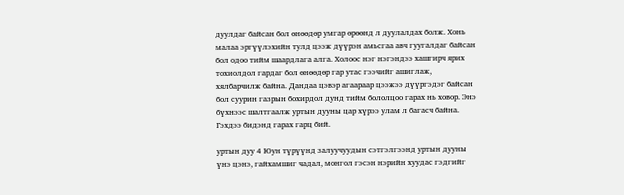дуулдаг байсан бол өнөөдөр умгар өрөөнд л дуулалдах болж. Хонь малаа эргүүлэхийн тулд цээж дүүрэн амьсгаа авч гуугалдаг байсан бол одоо тийм шаардлага алга. Холоос нэг нэгэндээ хашгирч ярих тохиолдол гардаг бол өнөөдөр гар утас гээчийг ашиглаж, хялбарчилж байна. Дандаа цэвэр агаараар цээжээ дүүргэдэг байсан бол суурин газрын бохирдол дунд тийм бололцоо гарах нь ховор. Энэ бүхнээс шалтгаалж уртын дууны цар хүрээ улам л багасч байна. Гэхдээ бидэнд гарах гарц бий.

уртын дуу 4 Юун түрүүнд залуучуудын сэтгэлгээнд уртын дууны үнэ цэнэ, гайхамшиг чадал, монгол гэсэн нэрийн хуудас гэдгийг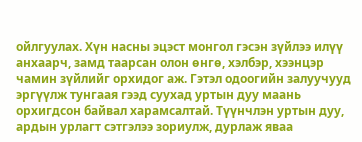ойлгуулах. Хүн насны эцэст монгол гэсэн зүйлээ илүү анхаарч, замд таарсан олон өнгө, хэлбэр, хээнцэр чамин зүйлийг орхидог аж. Гэтэл одоогийн залуучууд эргүүлж тунгаая гээд суухад уртын дуу маань орхигдсон байвал харамсалтай. Түүнчлэн уртын дуу, ардын урлагт сэтгэлээ зориулж, дурлаж яваа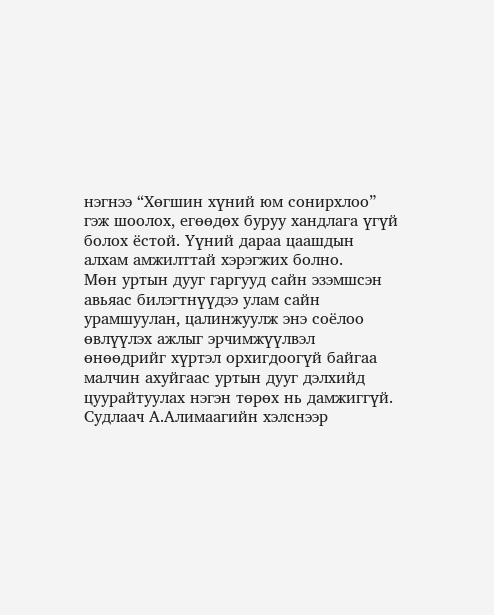нэгнээ “Хөгшин хүний юм сонирхлоо” гэж шоолох, егөөдөх буруу хандлага үгүй болох ёстой. Үүний дараа цаашдын алхам амжилттай хэрэгжих болно.
Мөн уртын дууг гаргууд сайн эзэмшсэн авьяас билэгтнүүдээ улам сайн урамшуулан, цалинжуулж энэ соёлоо өвлүүлэх ажлыг эрчимжүүлвэл өнөөдрийг хүртэл орхигдоогүй байгаа малчин ахуйгаас уртын дууг дэлхийд цуурайтуулах нэгэн төрөх нь дамжиггүй. Судлаач А.Алимаагийн хэлснээр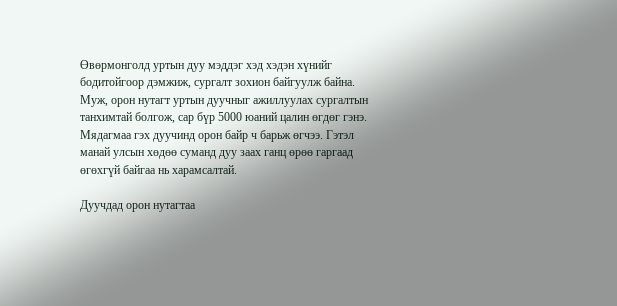Өвөрмонголд уртын дуу мэддэг хэд хэдэн хүнийг бодитойгоор дэмжиж, сургалт зохион байгуулж байна. Муж, орон нутагт уртын дуучныг ажиллуулах сургалтын танхимтай болгож, сар бүр 5000 юаний цалин өгдөг гэнэ. Мядагмаа гэх дуучинд орон байр ч барьж өгчээ. Гэтэл манай улсын хөдөө суманд дуу заах ганц өрөө гаргаад өгөхгүй байгаа нь харамсалтай.

Дуучдад орон нутагтаа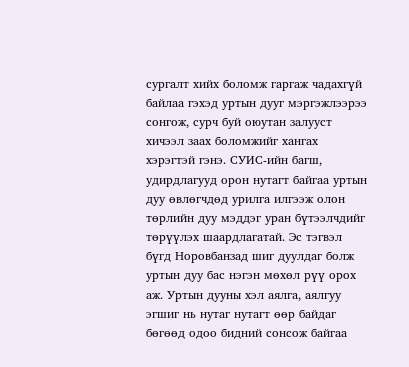сургалт хийх боломж гаргаж чадахгүй байлаа гэхэд уртын дууг мэргэжлээрээ сонгож, сурч буй оюутан залууст хичээл заах боломжийг хангах хэрэгтэй гэнэ. СУИС-ийн багш, удирдлагууд орон нутагт байгаа уртын дуу өвлөгчдөд урилга илгээж олон төрлийн дуу мэддэг уран бүтээлчдийг төрүүлэх шаардлагатай. Эс тэгвэл бүгд Норовбанзад шиг дуулдаг болж уртын дуу бас нэгэн мөхөл рүү орох аж. Уртын дууны хэл аялга, аялгуу эгшиг нь нутаг нутагт өөр байдаг бөгөөд одоо бидний сонсож байгаа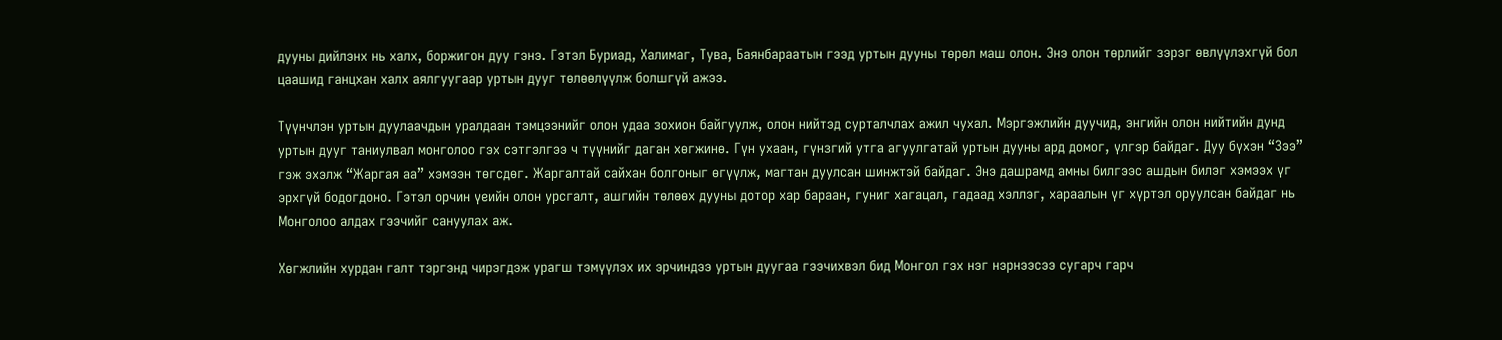дууны дийлэнх нь халх, боржигон дуу гэнэ. Гэтэл Буриад, Халимаг, Тува, Баянбараатын гээд уртын дууны төрөл маш олон. Энэ олон төрлийг зэрэг өвлүүлэхгүй бол цаашид ганцхан халх аялгуугаар уртын дууг төлөөлүүлж болшгүй ажээ.

Түүнчлэн уртын дуулаачдын уралдаан тэмцээнийг олон удаа зохион байгуулж, олон нийтэд сурталчлах ажил чухал. Мэргэжлийн дуучид, энгийн олон нийтийн дунд уртын дууг таниулвал монголоо гэх сэтгэлгээ ч түүнийг даган хөгжинө. Гүн ухаан, гүнзгий утга агуулгатай уртын дууны ард домог, үлгэр байдаг. Дуу бүхэн “Зээ” гэж эхэлж “Жаргая аа” хэмээн төгсдөг. Жаргалтай сайхан болгоныг өгүүлж, магтан дуулсан шинжтэй байдаг. Энэ дашрамд амны билгээс ашдын билэг хэмээх үг эрхгүй бодогдоно. Гэтэл орчин үеийн олон урсгалт, ашгийн төлөөх дууны дотор хар бараан, гуниг хагацал, гадаад хэллэг, хараалын үг хүртэл оруулсан байдаг нь Монголоо алдах гээчийг сануулах аж.

Хөгжлийн хурдан галт тэргэнд чирэгдэж урагш тэмүүлэх их эрчиндээ уртын дуугаа гээчихвэл бид Монгол гэх нэг нэрнээсээ сугарч гарч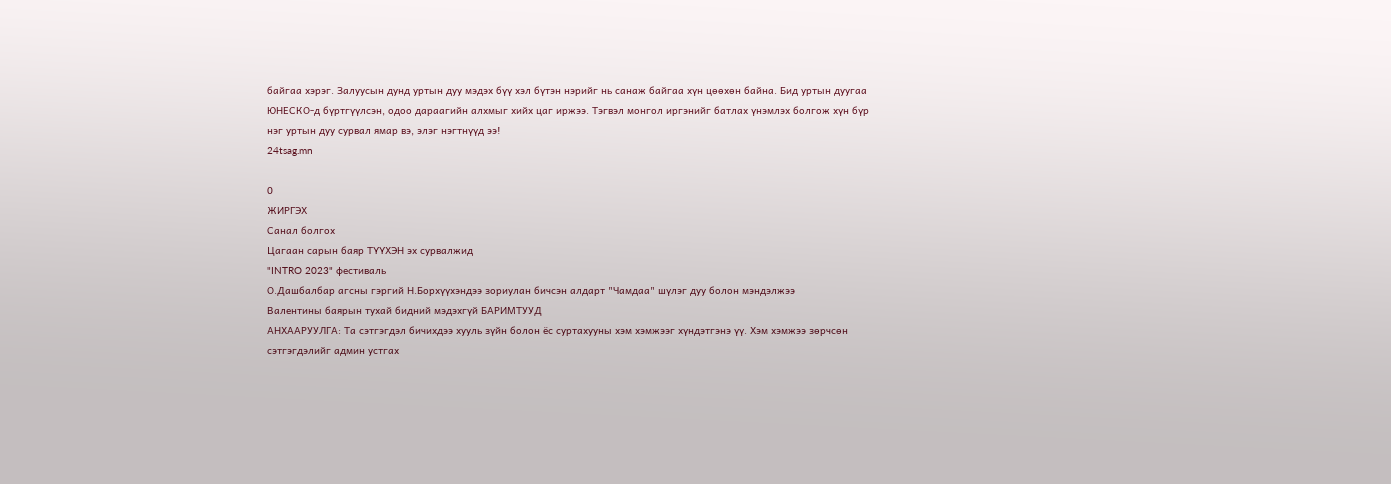байгаа хэрэг. Залуусын дунд уртын дуу мэдэх бүү хэл бүтэн нэрийг нь санаж байгаа хүн цөөхөн байна. Бид уртын дуугаа ЮНЕСКО-д бүртгүүлсэн, одоо дараагийн алхмыг хийх цаг иржээ. Тэгвэл монгол иргэнийг батлах үнэмлэх болгож хүн бүр нэг уртын дуу сурвал ямар вэ, элэг нэгтнүүд ээ!
24tsag.mn

0
ЖИРГЭХ
Санал болгох
Цагаан сарын баяр ТҮҮХЭН эх сурвалжид
"INTRO 2023" фестиваль
О.Дашбалбар агсны гэргий Н.Борхүүхэндээ зориулан бичсэн алдарт "Чамдаа" шүлэг дуу болон мэндэлжээ
Валентины баярын тухай бидний мэдэхгүй БАРИМТУУД
АНХААРУУЛГА: Та сэтгэгдэл бичихдээ хууль зүйн болон ёс суртахууны хэм хэмжээг хүндэтгэнэ үү. Хэм хэмжээ зөрчсөн сэтгэгдэлийг админ устгах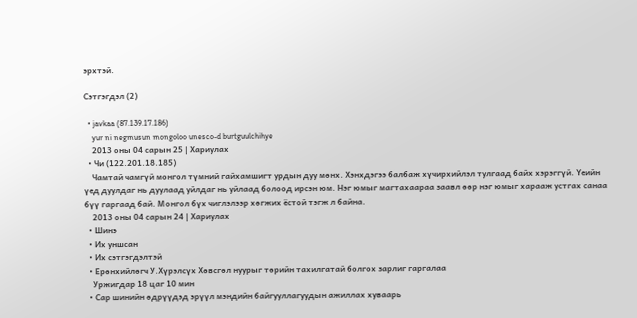эрхтэй.

Сэтгэгдэл (2)

  • javkaa (87.139.17.186)
    yur ni negmusun mongoloo unesco-d burtguulchihye
    2013 оны 04 сарын 25 | Хариулах
  • Чи (122.201.18.185)
    Чамтай чамгүй монгол түмний гайхамшигт урдын дуу мөнх. Хэнхдэгээ балбаж хүчирхийлэл тулгаад байх хэрэггүй. Үеийн үед дуулдаг нь дуулаад уйлдаг нь уйлаад болоод ирсэн юм. Нэг юмыг магтахаараа заавл өөр нэг юмыг харааж устгах санаа бүү гаргаад бай. Монгол бүх чиглэлээр хөгжих ёстой тэгж л байна.
    2013 оны 04 сарын 24 | Хариулах
  • Шинэ
  • Их уншсан
  • Их сэтгэгдэлтэй
  • Ерөнхийлөгч У.Хүрэлсүх Хөвсгөл нуурыг төрийн тахилгатай болгох зарлиг гаргалаа
    Уржигдар 18 цаг 10 мин
  • Сар шинийн өдрүүдэд эрүүл мэндийн байгууллагуудын ажиллах хуваарь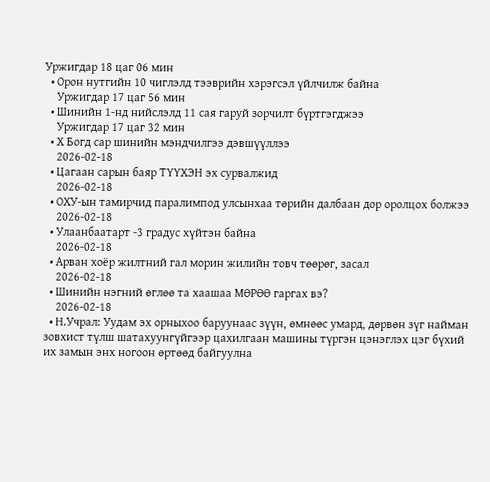Уржигдар 18 цаг 06 мин
  • Орон нутгийн 10 чиглэлд тээврийн хэрэгсэл үйлчилж байна
    Уржигдар 17 цаг 56 мин
  • Шинийн 1-нд нийслэлд 11 сая гаруй зорчилт бүртгэгджээ
    Уржигдар 17 цаг 32 мин
  • Х Богд сар шинийн мэндчилгээ дэвшүүллээ
    2026-02-18
  • Цагаан сарын баяр ТҮҮХЭН эх сурвалжид
    2026-02-18
  • ОХУ-ын тамирчид паралимпод улсынхаа төрийн далбаан дор оролцох болжээ
    2026-02-18
  • Улаанбаатарт -3 градус хүйтэн байна
    2026-02-18
  • Арван хоёр жилтний гал морин жилийн товч төөрөг, засал
    2026-02-18
  • Шинийн нэгний өглөө та хаашаа МӨРӨӨ гаргах вэ?
    2026-02-18
  • Н.Учрал: Уудам эх орныхоо баруунаас зүүн, өмнөөс умард, дөрвөн зүг найман зовхист түлш шатахуунгүйгээр цахилгаан машины түргэн цэнэглэх цэг бүхий их замын энх ногоон өртөөд байгуулна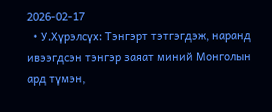2026-02-17
  • У.Хүрэлсүх: Тэнгэрт тэтгэгдэж, наранд ивээгдсэн тэнгэр заяат миний Монголын ард түмэн,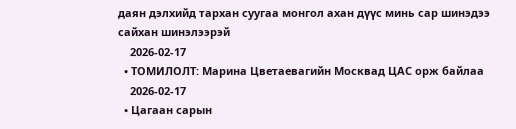даян дэлхийд тархан суугаа монгол ахан дүүс минь сар шинэдээ сайхан шинэлээрэй
    2026-02-17
  • ТОМИЛОЛТ: Марина Цветаевагийн Москвад ЦАС орж байлаа
    2026-02-17
  • Цагаан сарын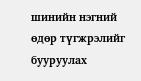шинийн нэгний өдөр түгжрэлийг бууруулах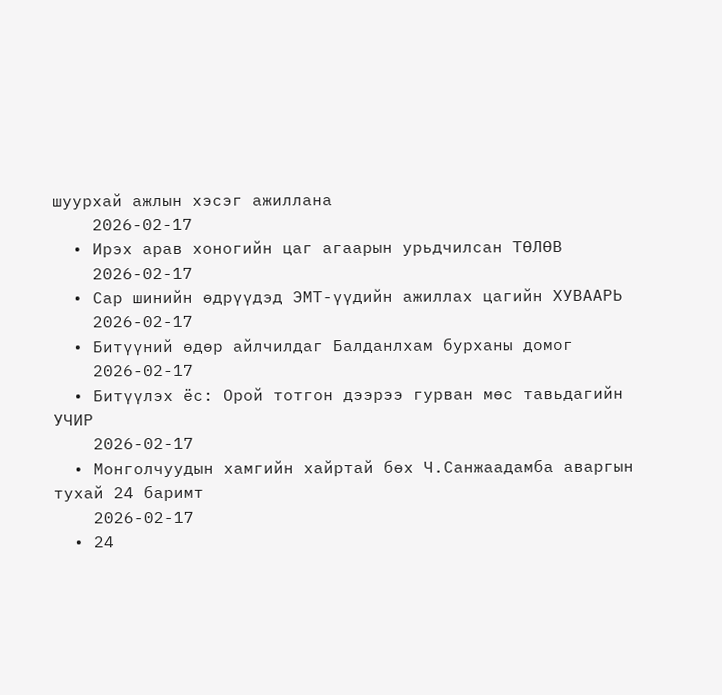шуурхай ажлын хэсэг ажиллана
    2026-02-17
  • Ирэх арав хоногийн цаг агаарын урьдчилсан ТӨЛӨВ
    2026-02-17
  • Сар шинийн өдрүүдэд ЭМТ-үүдийн ажиллах цагийн ХУВААРЬ
    2026-02-17
  • Битүүний өдөр айлчилдаг Балданлхам бурханы домог
    2026-02-17
  • Битүүлэх ёс: Орой тотгон дээрээ гурван мөс тавьдагийн УЧИР
    2026-02-17
  • Монголчуудын хамгийн хайртай бөх Ч.Санжаадамба аваргын тухай 24 баримт
    2026-02-17
  • 24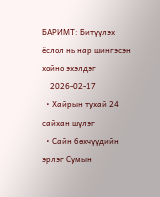БАРИМТ: Битүүлэх ёслол нь нар шингэсэн хойно эхэлдэг
    2026-02-17
  • Хайрын тухай 24 сайхан шүлэг
  • Сайн бөхчүүдийн эрлэг Сумын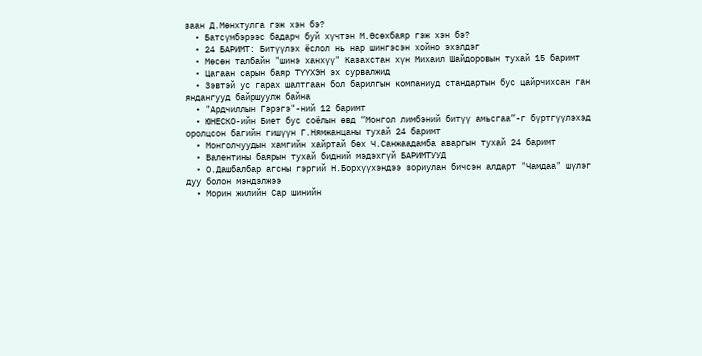заан Д.Мөнхтулга гэж хэн бэ?
  • Батсүмбэрээс бадарч буй хүчтэн М.Өсөхбаяр гэж хэн бэ?
  • 24 БАРИМТ: Битүүлэх ёслол нь нар шингэсэн хойно эхэлдэг
  • Мөсөн талбайн "шинэ ханхүү" Казахстан хүн Михаил Шайдоровын тухай 15 баримт
  • Цагаан сарын баяр ТҮҮХЭН эх сурвалжид
  • Зэвтэй ус гарах шалтгаан бол барилгын компаниуд стандартын бус цайрчихсан ган яндангууд байршуулж байна
  • "Ардчиллын Гэрэгэ"-ний 12 баримт
  • ЮНЕСКО-ийн Биет бус соёлын өвд “Монгол лимбэний битүү амьсгаа”-г бүртгүүлэхэд оролцсон багийн гишүүн Г.Нямжанцаны тухай 24 баримт
  • Монголчуудын хамгийн хайртай бөх Ч.Санжаадамба аваргын тухай 24 баримт
  • Валентины баярын тухай бидний мэдэхгүй БАРИМТУУД
  • О.Дашбалбар агсны гэргий Н.Борхүүхэндээ зориулан бичсэн алдарт "Чамдаа" шүлэг дуу болон мэндэлжээ
  • Морин жилийн Сар шинийн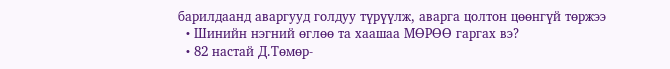барилдаанд аваргууд голдуу түрүүлж, аварга цолтон цөөнгүй төржээ
  • Шинийн нэгний өглөө та хаашаа МӨРӨӨ гаргах вэ?
  • 82 настай Д.Төмөр-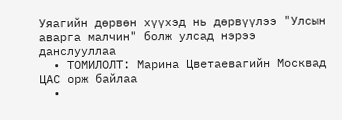Уяагийн дөрвөн хүүхэд нь дөрвүүлээ "Улсын аварга малчин" болж улсад нэрээ данслууллаа
  • ТОМИЛОЛТ: Марина Цветаевагийн Москвад ЦАС орж байлаа
  •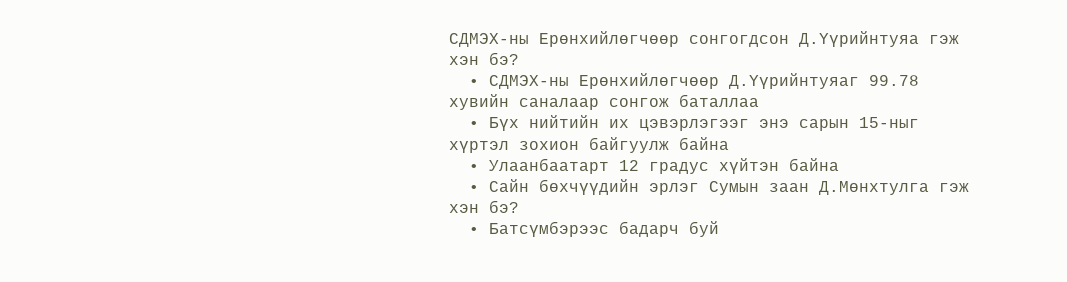СДМЭХ-ны Ерөнхийлөгчөөр сонгогдсон Д.Үүрийнтуяа гэж хэн бэ?
  • СДМЭХ-ны Ерөнхийлөгчөөр Д.Үүрийнтуяаг 99.78 хувийн саналаар сонгож баталлаа
  • Бүх нийтийн их цэвэрлэгээг энэ сарын 15-ныг хүртэл зохион байгуулж байна
  • Улаанбаатарт 12 градус хүйтэн байна
  • Сайн бөхчүүдийн эрлэг Сумын заан Д.Мөнхтулга гэж хэн бэ?
  • Батсүмбэрээс бадарч буй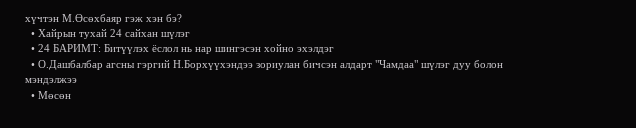хүчтэн М.Өсөхбаяр гэж хэн бэ?
  • Хайрын тухай 24 сайхан шүлэг
  • 24 БАРИМТ: Битүүлэх ёслол нь нар шингэсэн хойно эхэлдэг
  • О.Дашбалбар агсны гэргий Н.Борхүүхэндээ зориулан бичсэн алдарт "Чамдаа" шүлэг дуу болон мэндэлжээ
  • Мөсөн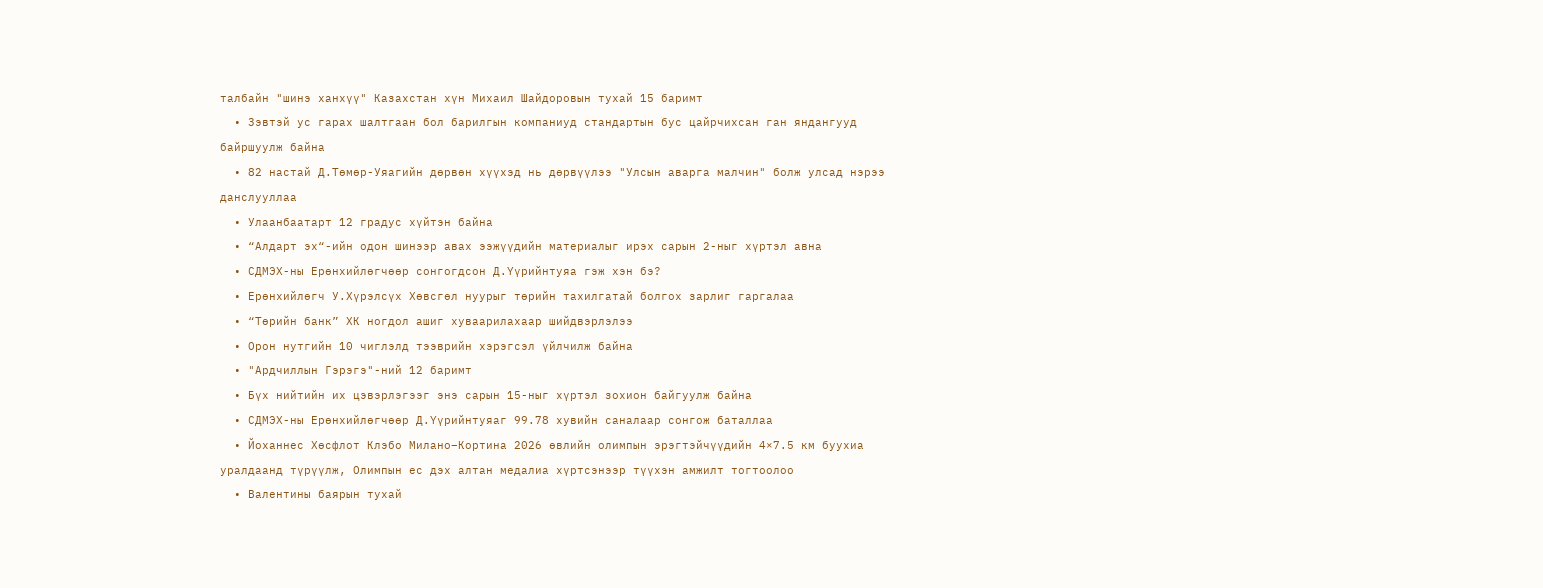талбайн "шинэ ханхүү" Казахстан хүн Михаил Шайдоровын тухай 15 баримт
  • Зэвтэй ус гарах шалтгаан бол барилгын компаниуд стандартын бус цайрчихсан ган яндангууд байршуулж байна
  • 82 настай Д.Төмөр-Уяагийн дөрвөн хүүхэд нь дөрвүүлээ "Улсын аварга малчин" болж улсад нэрээ данслууллаа
  • Улаанбаатарт 12 градус хүйтэн байна
  • “Алдарт эх“-ийн одон шинээр авах ээжүүдийн материалыг ирэх сарын 2-ныг хүртэл авна
  • СДМЭХ-ны Ерөнхийлөгчөөр сонгогдсон Д.Үүрийнтуяа гэж хэн бэ?
  • Ерөнхийлөгч У.Хүрэлсүх Хөвсгөл нуурыг төрийн тахилгатай болгох зарлиг гаргалаа
  • “Төрийн банк” ХК ногдол ашиг хуваарилахаар шийдвэрлэлээ
  • Орон нутгийн 10 чиглэлд тээврийн хэрэгсэл үйлчилж байна
  • "Ардчиллын Гэрэгэ"-ний 12 баримт
  • Бүх нийтийн их цэвэрлэгээг энэ сарын 15-ныг хүртэл зохион байгуулж байна
  • СДМЭХ-ны Ерөнхийлөгчөөр Д.Үүрийнтуяаг 99.78 хувийн саналаар сонгож баталлаа
  • Йоханнес Хөсфлот Клэбо Милано–Кортина 2026 өвлийн олимпын эрэгтэйчүүдийн 4×7.5 км буухиа уралдаанд түрүүлж, Олимпын ес дэх алтан медалиа хүртсэнээр түүхэн амжилт тогтоолоо
  • Валентины баярын тухай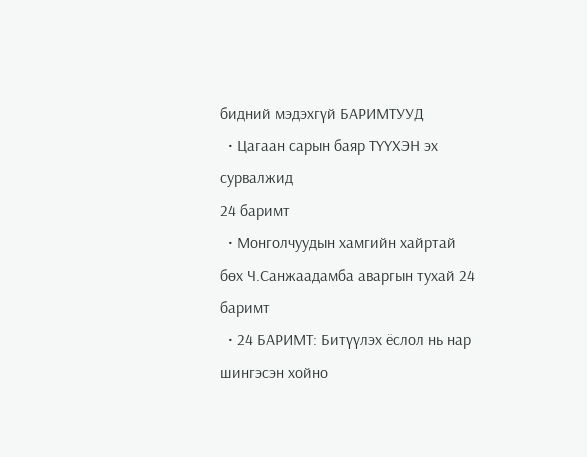бидний мэдэхгүй БАРИМТУУД
  • Цагаан сарын баяр ТҮҮХЭН эх сурвалжид
24 баримт
  • Монголчуудын хамгийн хайртай бөх Ч.Санжаадамба аваргын тухай 24 баримт
  • 24 БАРИМТ: Битүүлэх ёслол нь нар шингэсэн хойно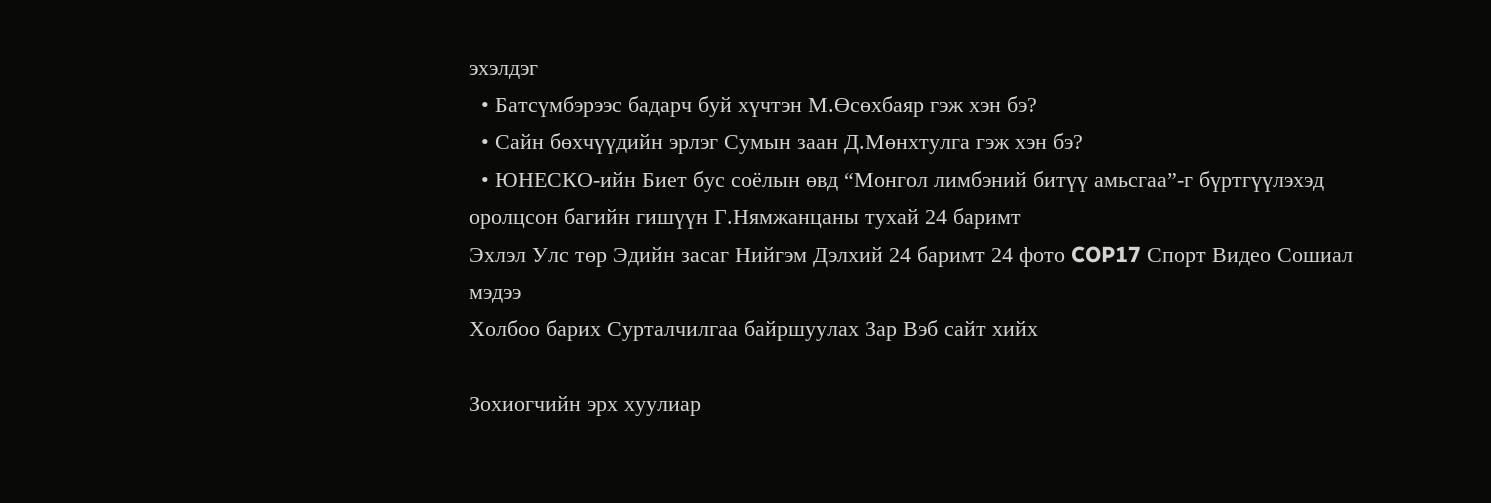эхэлдэг
  • Батсүмбэрээс бадарч буй хүчтэн М.Өсөхбаяр гэж хэн бэ?
  • Сайн бөхчүүдийн эрлэг Сумын заан Д.Мөнхтулга гэж хэн бэ?
  • ЮНЕСКО-ийн Биет бус соёлын өвд “Монгол лимбэний битүү амьсгаа”-г бүртгүүлэхэд оролцсон багийн гишүүн Г.Нямжанцаны тухай 24 баримт
Эхлэл Улс төр Эдийн засаг Нийгэм Дэлхий 24 баримт 24 фото COP17 Спорт Видео Сошиал мэдээ
Холбоо барих Сурталчилгаа байршуулах Зар Вэб сайт хийх

Зохиогчийн эрх хуулиар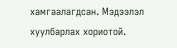хамгаалагдсан. Мэдээлэл хуулбарлах хориотой.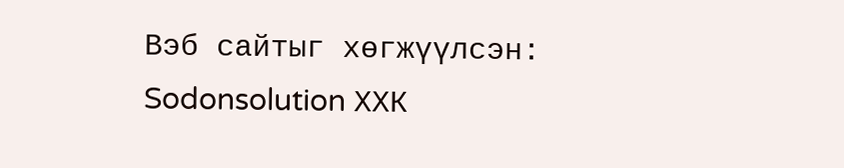Вэб сайтыг хөгжүүлсэн: Sodonsolution ХХК